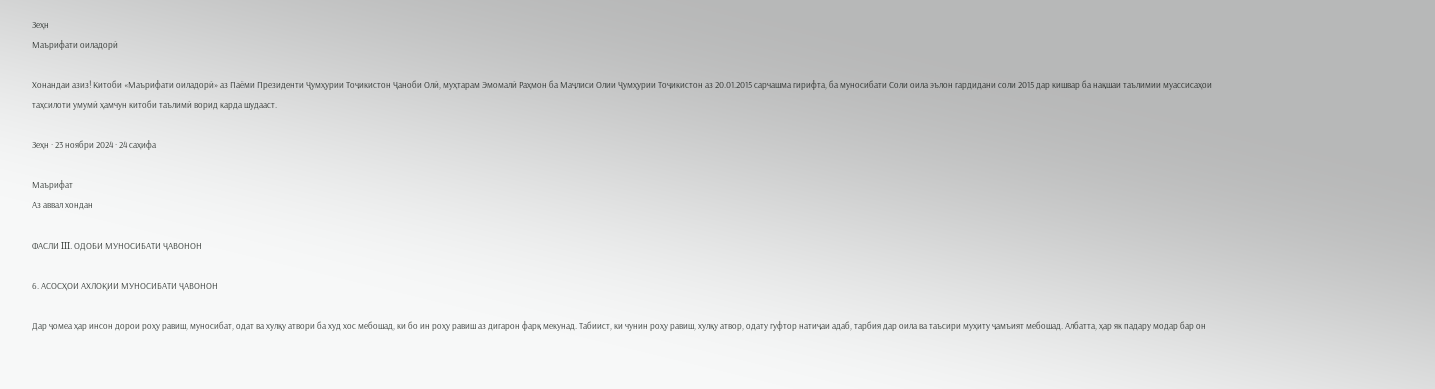Зеҳн
Маърифати оиладорӣ

Хонандаи азиз! Китоби «Маърифати оиладорӣ» аз Паёми Президенти Ҷумҳурии Тоҷикистон Ҷаноби Олӣ, муҳтарам Эмомалӣ Раҳмон ба Маҷлиси Олии Ҷумҳурии Тоҷикистон аз 20.01.2015 сарчашма гирифта, ба муносибати Соли оила эълон гардидани соли 2015 дар кишвар ба нақшаи таълимии муассисаҳои таҳсилоти умумӣ ҳамчун китоби таълимӣ ворид карда шудааст.

Зеҳн · 23 ноябри 2024 · 24 саҳифа

Маърифат
Аз аввал хондан

ФАСЛИ III. ОДОБИ МУНОСИБАТИ ҶАВОНОН

6. АСОСҲОИ АХЛОҚИИ МУНОСИБАТИ ҶАВОНОН

Дар ҷомеа ҳар инсон дорои роҳу равиш, муносибат, одат ва хулқу атвори ба худ хос мебошад, ки бо ин роҳу равиш аз дигарон фарқ мекунад. Табиист, ки чунин роҳу равиш, хулқу атвор, одату гуфтор натиҷаи адаб, тарбия дар оила ва таъсири муҳиту ҷамъият мебошад. Албатта, ҳар як падару модар бар он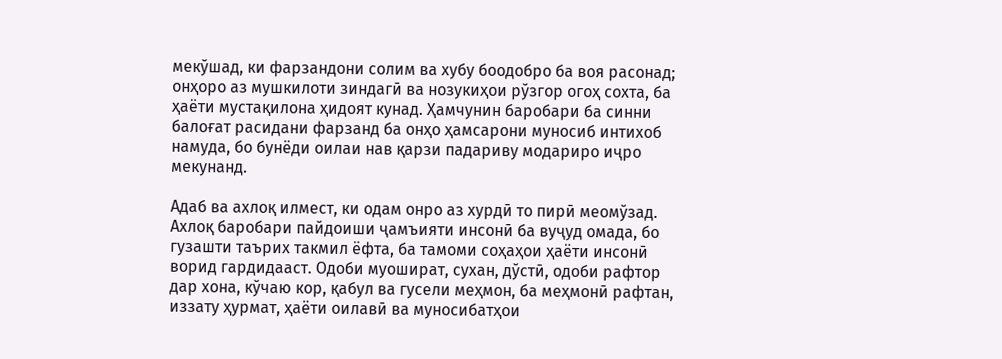мекўшад, ки фарзандони солим ва хубу боодобро ба воя расонад; онҳоро аз мушкилоти зиндагӣ ва нозукиҳои рўзгор огоҳ сохта, ба ҳаёти мустақилона ҳидоят кунад. Ҳамчунин баробари ба синни балоғат расидани фарзанд ба онҳо ҳамсарони муносиб интихоб намуда, бо бунёди оилаи нав қарзи падариву модариро иҷро мекунанд.

Адаб ва ахлоқ илмест, ки одам онро аз хурдӣ то пирӣ меомўзад. Ахлоқ баробари пайдоиши ҷамъияти инсонӣ ба вуҷуд омада, бо гузашти таърих такмил ёфта, ба тамоми соҳаҳои ҳаёти инсонӣ ворид гардидааст. Одоби муошират, сухан, дўстӣ, одоби рафтор дар хона, кўчаю кор, қабул ва гусели меҳмон, ба меҳмонӣ рафтан, иззату ҳурмат, ҳаёти оилавӣ ва муносибатҳои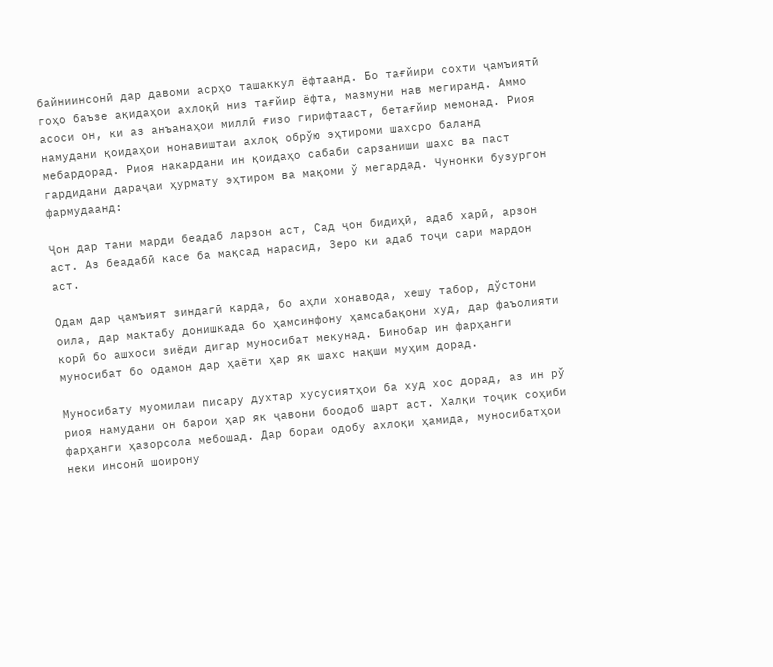байниинсонӣ дар давоми асрҳо ташаккул ёфтаанд. Бо тағйири сохти ҷамъиятӣ гоҳо баъзе ақидаҳои ахлоқӣ низ тағйир ёфта, мазмуни нав мегиранд. Аммо асоси он, ки аз анъанаҳои миллӣ ғизо гирифтааст, бетағйир мемонад. Риоя намудани қоидаҳои нонавиштаи ахлоқ обрўю эҳтироми шахсро баланд мебардорад. Риоя накардани ин қоидаҳо сабаби сарзаниши шахс ва паст гардидани дараҷаи ҳурмату эҳтиром ва мақоми ў мегардад. Чунонки бузургон фармудаанд:

Ҷон дар тани марди беадаб ларзон аст, Сад ҷон бидиҳӣ, адаб харӣ, арзон аст. Аз беадабӣ касе ба мақсад нарасид, Зеро ки адаб тоҷи сари мардон аст.

Одам дар ҷамъият зиндагӣ карда, бо аҳли хонавода, хешу табор, дўстони оила, дар мактабу донишкада бо ҳамсинфону ҳамсабақони худ, дар фаъолияти корӣ бо ашхоси зиёди дигар муносибат мекунад. Бинобар ин фарҳанги муносибат бо одамон дар ҳаёти ҳар як шахс нақши муҳим дорад.

Муносибату муомилаи писару духтар хусусиятҳои ба худ хос дорад, аз ин рў риоя намудани он барои ҳар як ҷавони боодоб шарт аст. Халқи тоҷик соҳиби фарҳанги ҳазорсола мебошад. Дар бораи одобу ахлоқи ҳамида, муносибатҳои неки инсонӣ шоирону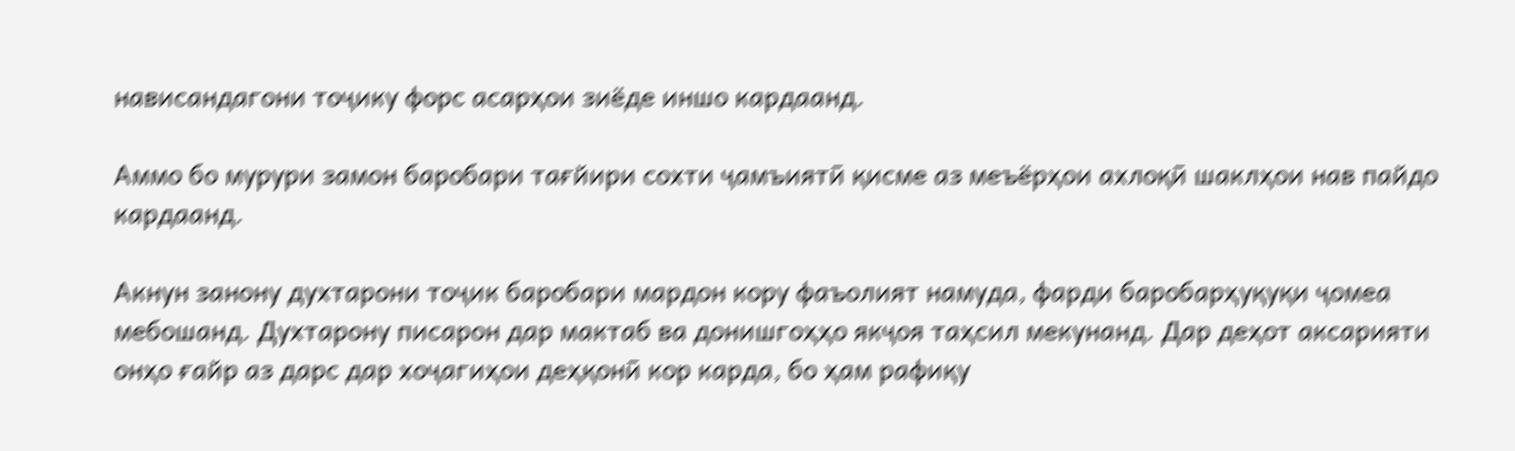нависандагони тоҷику форс асарҳои зиёде иншо кардаанд.

Аммо бо мурури замон баробари тағйири сохти ҷамъиятӣ қисме аз меъёрҳои ахлоқӣ шаклҳои нав пайдо кардаанд.

Акнун занону духтарони тоҷик баробари мардон кору фаъолият намуда, фарди баробарҳуқуқи ҷомеа мебошанд. Духтарону писарон дар мактаб ва донишгоҳҳо якҷоя таҳсил мекунанд. Дар деҳот аксарияти онҳо ғайр аз дарс дар хоҷагиҳои деҳқонӣ кор карда, бо ҳам рафиқу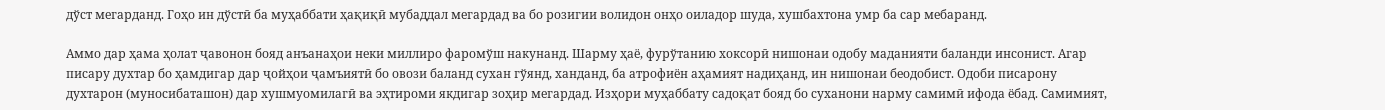дўст мегарданд. Гоҳо ин дўстӣ ба муҳаббати ҳақиқӣ мубаддал мегардад ва бо розигии волидон онҳо оиладор шуда, хушбахтона умр ба сар мебаранд.

Аммо дар ҳама ҳолат ҷавонон бояд анъанаҳои неки миллиро фаромўш накунанд. Шарму ҳаё, фурўтанию хоксорӣ нишонаи одобу маданияти баланди инсонист. Aгap писару духтар бо ҳамдигар дар ҷойҳои ҷамъиятӣ бо овози баланд сухан гўянд, ханданд, ба атрофиён аҳамият надиҳанд, ин нишонаи беодобист. Одоби писарону духтарон (муносибаташон) дар хушмуомилагӣ ва эҳтироми якдигар зоҳир мегардад. Изҳори муҳаббату садоқат бояд бо суханони нарму самимӣ ифода ёбад. Самимият,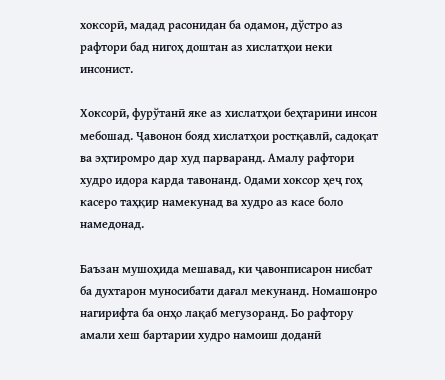хоксорӣ, мадад расонидан ба одамон, дўстро аз рафтори бад нигоҳ доштан аз хислатҳои неки инсонист.

Хоксорӣ, фурўтанӣ яке аз хислатҳои беҳтарини инсон мебошад. Ҷавонон бояд хислатҳои ростқавлӣ, садоқат ва эҳтиромро дар худ парваранд. Амалу рафтори худро идора карда тавонанд. Одами хоксор ҳеҷ гоҳ касеро таҳқир намекунад ва худро аз касе боло намедонад.

Баъзан мушоҳида мешавад, ки ҷавонписарон нисбат ба духтарон муносибати дағал мекунанд. Номашонро нагирифта ба онҳо лақаб мегузоранд. Бо рафтору амали хеш бартарии худро намоиш доданӣ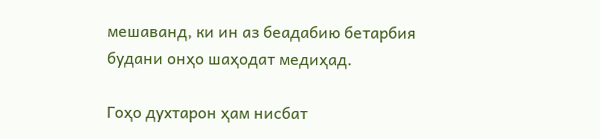мешаванд, ки ин аз беадабию бетарбия будани онҳо шаҳодат медиҳад.

Гоҳо духтарон ҳам нисбат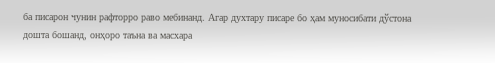ба писарон чунин рафторро раво мебинанд. Aгap духтару писаре бо ҳам муносибати дўстона дошта бошанд, онҳоро таъна ва масхара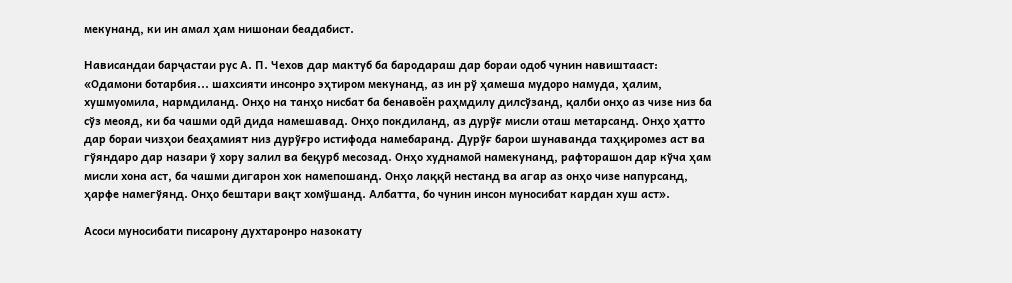мекунанд, ки ин амал ҳам нишонаи беадабист.

Нависандаи барҷастаи рус А. П. Чехов дар мактуб ба бародараш дар бораи одоб чунин навиштааст: «Одамони ботарбия... шахсияти инсонро эҳтиром мекунанд, аз ин рў ҳамеша мудоро намуда, ҳалим, хушмуомила, нармдиланд. Онҳо на танҳо нисбат ба бенавоён раҳмдилу дилсўзанд, қалби онҳо аз чизе низ ба сўз меояд, ки ба чашми одӣ дида намешавад. Онҳо покдиланд, аз дурўғ мисли оташ метарсанд. Онҳо ҳатто дар бораи чизҳои беаҳамият низ дурўғро истифода намебаранд. Дурўғ барои шунаванда таҳқиромез аст ва гўяндаро дар назари ў хору залил ва беқурб месозад. Онҳо худнамоӣ намекунанд, рафторашон дар кўча ҳам мисли хона аст, ба чашми дигарон хок намепошанд. Онҳо лаққӣ нестанд ва агар аз онҳо чизе напурсанд, ҳарфе намегўянд. Онҳо бештари вақт хомўшанд. Албатта, бо чунин инсон муносибат кардан хуш аст».

Асоси муносибати писарону духтаронро назокату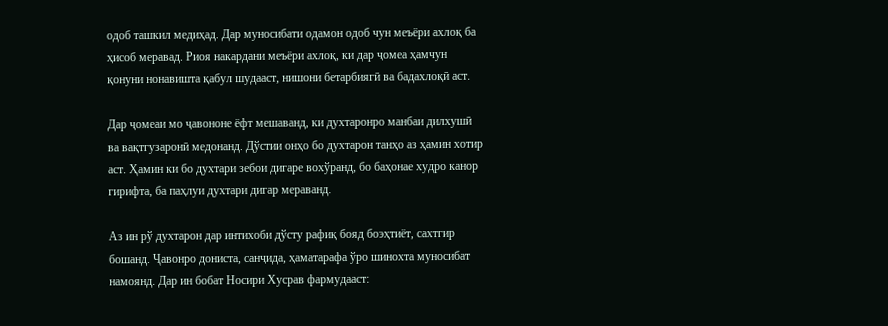одоб ташкил медиҳад. Дар муносибати одамон одоб чун меъёри ахлоқ ба ҳисоб меравад. Риоя накардани меъёри ахлоқ, ки дар ҷомеа ҳамчун қонуни нонавишта қабул шудааст, нишони бетарбиягӣ ва бадахлоқӣ аст.

Дар ҷомеаи мо ҷавононе ёфт мешаванд, ки духтаронро манбаи дилхушӣ ва вақтгузаронӣ медонанд. Дўстии онҳо бо духтарон танҳо аз ҳамин хотир аст. Ҳамин ки бо духтари зебои дигаре вохўранд, бо баҳонае худро канор гирифта, ба паҳлуи духтари дигар мераванд.

Аз ин рў духтарон дар интихоби дўсту рафиқ бояд боэҳтиёт, сахтгир бошанд. Ҷавонро дониста, санҷида, ҳаматарафа ўро шинохта муносибат намоянд. Дар ин бобат Носири Хусрав фармудааст: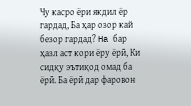Чу касро ёри якдил ёр гардад, Ба ҳар озор кай безор гардад? Ha бар ҳазл аст кори ёру ёрӣ, Ки сидқу эътиқод омад ба ёрӣ. Ба ёрӣ дар фаровон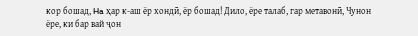кор бошад, Ha ҳар к-аш ёр хондӣ, ёр бошад! Дило, ёре талаб, гар метавонӣ, Чунон ёре, ки бар вай ҷон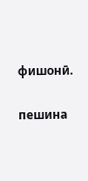фишонӣ.

пешина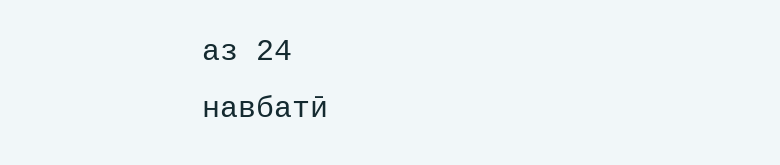аз 24
навбатӣ